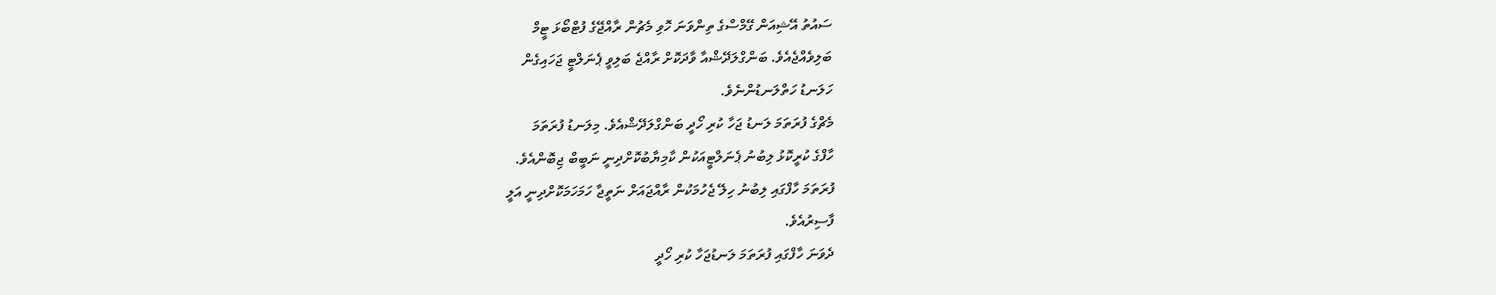ސައުތު އޭޝިއަން ގޭމްސްގެ ތިންވަނަ ހޮވި މެޗުން ރާއްޖޭގެ ފުޓްބޯޅަ ޓީމް
ބަލިވެއްޖެއެވެ. ބަންގްލަދޭޝްއާ ވާދަކޮށް ރާއްޖެ ބަލިވީ ޕެނަލްޓީ ޖަހައިގެން
ހަލަނޑު ހަތްލަނޑުންނެވެ.
މެޗްގެ ފުރަތަމަ ލަނޑު ޖަހާ ކުރި ހޯދީ ބަންގްލަދޭޝްއެވެ. މިލަނޑު ފުރަތަމަ
ހާފްގެ ކުރީކޮޅު ލިބުނު ޕެނަލްޓީއަކުން ކާމިޔާބުކޮށްދިނީ ނަބީބް ޖިބޮންއެވެ.
ފުރަތަމަ ހާފްގައި ލިބުނު ހިލޭ ޖެހުމަކުން ރާއްޖައަށް ނަތީޖާ ހަމަހަމަކޮށްދިނީ އަލީ
ފާސިރުއެވެ.
ދެވަނަ ހާފްގައި ފުރަތަމަ ލަނޑުޖަހާ ކުރި ހޯދީ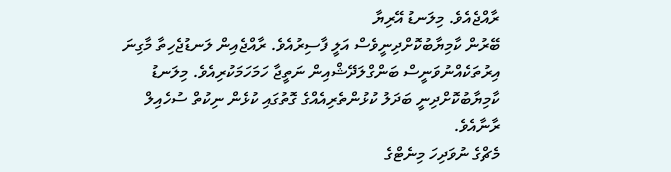ރާއްޖެއެވެ. މިލަނޑު އޭރިޔާ
ބޭރުން ކާމިޔާބުކޮށްދިނީވެސް އަލީ ފާސިރުއެވެ. ރާއްޖެއިން ލަނޑުޖެހިތާ މާގިނަ
އިރުތަކެއްނުވަނީސް ބަންގްލަދޭޝްއިން ނަތީޖާ ހަމަހަމަކުރިއެވެ. މިލަނޑު
ކާމިޔާބުކޮށްދިނީ ބަދަލު ކުޅުންތެރިއެއްގެ ގޮތުގައި ކުޅެން ނިކުތް ސުހެއިލް
ރާނާއެވެ.
މެޗްގެ ނުވަދިހަ މިނެޓްގެ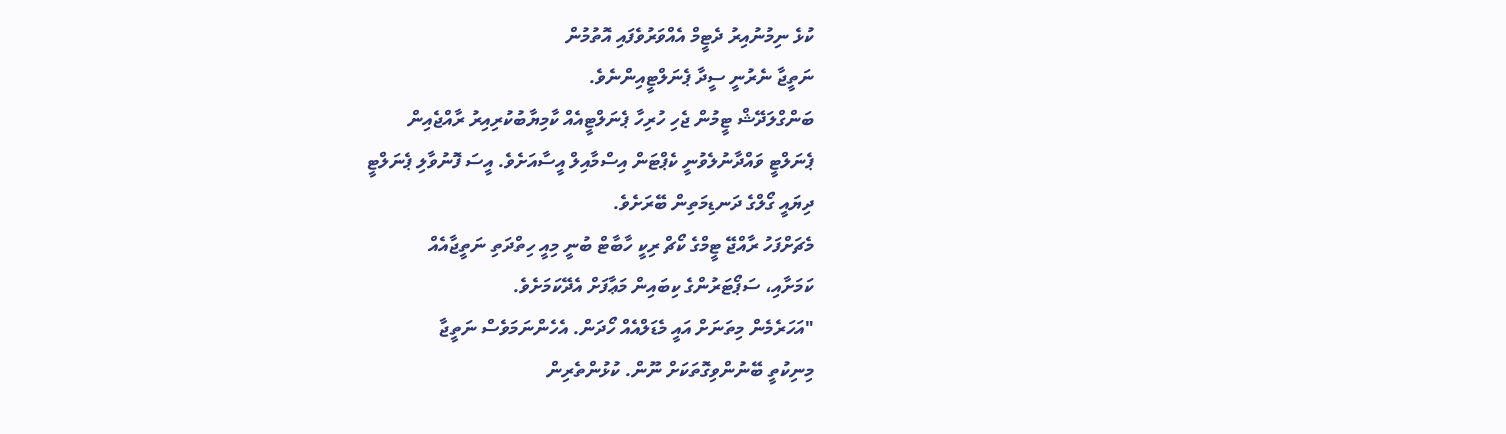ކުޅެ ނިމުނުއިރު ދެޓީމް އެއްވަރުވެފައި އޮތުމުން
ނަތީޖާ ނެރުނީ ސީދާ ޕެނަލްޓީއިންނެވެ.
ބަންގްލަދޭޝް ޓީމުން ޖެހި ހުރިހާ ޕެނަލްޓީއެއް ކާމިޔާބުކުރިއިރު ރާއްޖެއިން
ޕެނަލްޓީ ވައްދާނުލެވުނީ ކެޕްޓަން އިސްމާއިލް އީސާއަށެވެ. އީސަ ފޮނުވާލި ޕެނަލްޓީ
ދިޔައީ ގޯލްގެ ދަނޑިމަތިން ބޭރަށެވެ.
މެޗަށްފަހު ރާއްޖޭ ޓީމްގެ ކޯޗް ރިކީ ހާބާޓް ބުނީ މިއީ ހިތްދަތި ނަތީޖާއެއް
ކަމަށާއި، ސަޕޯޓަރުންގެ ކިބައިން މަޢާފަށް އެދޭކަމަށެވެ.
"އަހަރެމެން މިތަނަށް އައީ މެޑަލްއެއް ހޯދަން. އެހެންނަމަވެސް ނަތީޖާ
މިނިކުތީ ބޭނުންވިގޮތަކަށް ނޫން. ކުޅުންތެރިން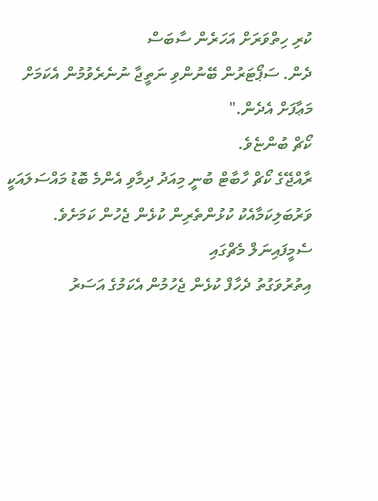ކުރި ހިތްވަރަށް އަހަރެން ސާބަސް
ދެން. ސަޕޯޓަރުން ބޭނުންވި ނަތީޖާ ނުނެރެވުމުން އެކަމަށް މަޢާފަށް އެދެން."
ކޯޗް ބުންޏެވެ.
ރާއްޖޭގެ ކޯޗް ހާބާޓް ބުނީ މިއަދު ދިމާވި އެންމެ ބޮޑު މައްސަލައަކީ
ވަރުބަލިކަމާއެކު ކުޅުންތެރިން ކުޅެން ޖެހުން ކަމަށެވެ. ސެމީފައިނަލް މެޗްގައި
އިތުރުވަގުތު ދެހާފް ކުޅެން ޖެހުމުން އެކަމުގެ އަސަރު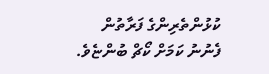ކުޅުންތެރިންގެ ފަރާތުން
ފެނުނު ކަމަށް ކޯޗް ބުންޏެވެ.